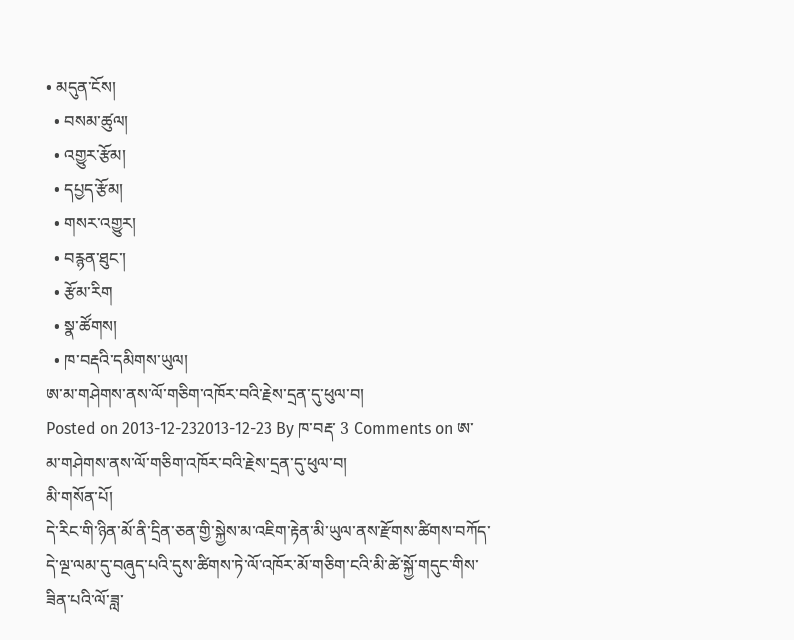• མདུན་ངོས།
  • བསམ་ཚུལ།
  • འགྱུར་རྩོམ།
  • དཔྱད་རྩོམ།
  • གསར་འགྱུར།
  • བརྙན་ཐུང་།
  • རྩོམ་རིག
  • སྣ་ཚོགས།
  • ཁ་བརྡའི་དམིགས་ཡུལ།
ཨ་མ་གཤེགས་ནས་ལོ་གཅིག་འཁོར་བའི་རྗེས་དྲན་དུ་ཕུལ་བ།
Posted on 2013-12-232013-12-23 By ཁ་བརྡ་ 3 Comments on ཨ་མ་གཤེགས་ནས་ལོ་གཅིག་འཁོར་བའི་རྗེས་དྲན་དུ་ཕུལ་བ།
མི་གསོན་པོ།
དེ་རིང་གི་ཉིན་མོ་ནི་དྲིན་ཅན་གྱི་སྐྱེས་མ་འཇིག་རྟེན་མི་ཡུལ་ནས་རྫོགས་ཚིགས་བཀོད་དེ་ལྔ་ལམ་དུ་བཞུད་པའི་དུས་ཚིགས་ཏེ་ལོ་འཁོར་མོ་གཅིག་ངའི་མི་ཚེ་སྐྱོ་གདུང་གིས་ཟིན་པའི་ལོ་ཟླ་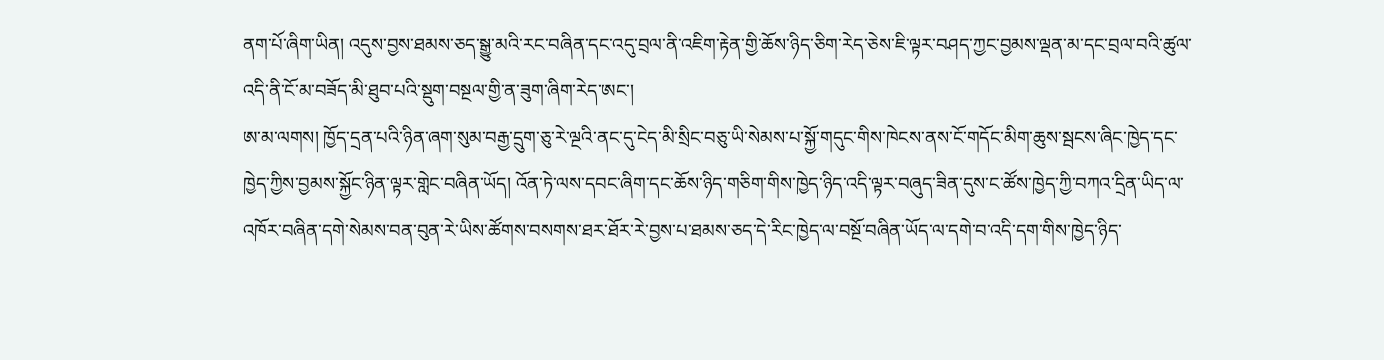ནག་པོ་ཞིག་ཡིན། འདུས་བྱས་ཐམས་ཅད་སྒྱུ་མའི་རང་བཞིན་དང་འདུ་བྲལ་ནི་འཇིག་རྟེན་གྱི་ཆོས་ཉིད་ཅིག་རེད་ཅེས་ཇི་ལྟར་བཤད་ཀྱང་བྱམས་ལྡན་མ་དང་བྲལ་བའི་ཚུལ་འདི་ནི་ངོ་མ་བཟོད་མི་ཐུབ་པའི་སྡུག་བསྔལ་གྱི་ན་ཟུག་ཞིག་རེད་ཨང་།
ཨ་མ་ལགས། ཁྱོད་དྲན་པའི་ཉིན་ཞག་སུམ་བརྒྱ་དྲུག་ཅུ་རེ་ལྔའི་ནང་དུ་ངེད་མི་སྲིང་བཅུ་ཡི་སེམས་པ་སྐྱོ་གདུང་གིས་ཁེངས་ནས་ངོ་གདོང་མིག་ཆུས་སྦངས་ཞིང་ཁྱེད་དང་ཁྱེད་ཀྱིས་བྱམས་སྐྱོང་ཉིན་ལྟར་གླེང་བཞིན་ཡོད། འོན་ཏེ་ལས་དབང་ཞིག་དང་ཆོས་ཉིད་གཅིག་གིས་ཁྱེད་ཉིད་འདི་ལྟར་བཞུད་ཟིན་དུས་ང་ཚོས་ཁྱེད་ཀྱི་བཀའ་དྲིན་ཡིད་ལ་འཁོར་བཞིན་དགེ་སེམས་བན་བུན་རེ་ཡིས་ཚོགས་བསགས་ཐར་ཐོར་རེ་བྱས་པ་ཐམས་ཅད་དེ་རིང་ཁྱེད་ལ་བསྔོ་བཞིན་ཡོད་ལ་དགེ་བ་འདི་དག་གིས་ཁྱེད་ཉིད་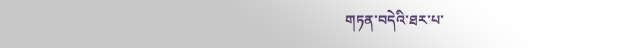གཏན་བདེའི་ཐར་པ་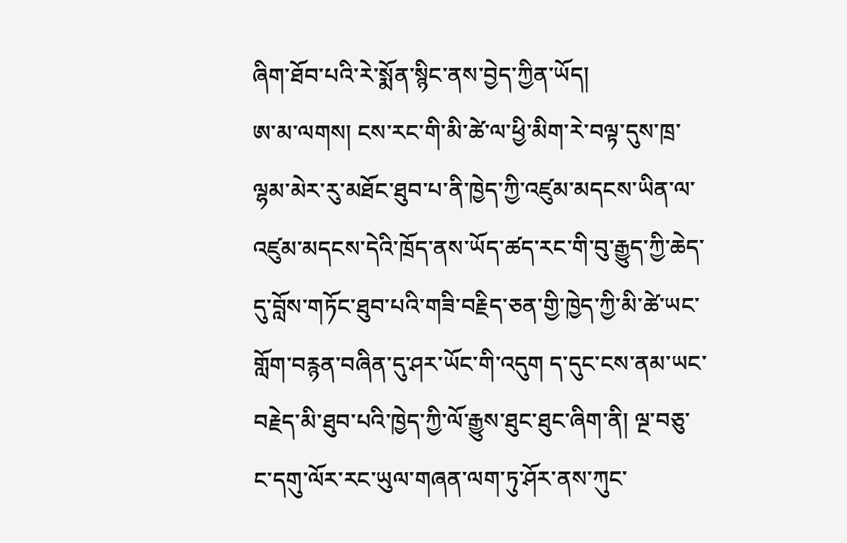ཞིག་ཐོབ་པའི་རེ་སྨོན་སྙིང་ནས་བྱེད་ཀྱིན་ཡོད།
ཨ་མ་ལགས། ངས་རང་གི་མི་ཚེ་ལ་ཕྱི་མིག་རེ་བལྟ་དུས་ཁྲ་ལྷམ་མེར་རུ་མཐོང་ཐུབ་པ་ནི་ཁྱེད་ཀྱི་འཛུམ་མདངས་ཡིན་ལ་འཛུམ་མདངས་དེའི་ཁྲོད་ནས་ཡོད་ཚད་རང་གི་བུ་རྒྱུད་ཀྱི་ཆེད་དུ་བློས་གཏོང་ཐུབ་པའི་གཟི་བརྗིད་ཅན་གྱི་ཁྱེད་ཀྱི་མི་ཚེ་ཡང་གློག་བརྙན་བཞིན་དུ་ཤར་ཡོང་གི་འདུག ད་དུང་ངས་ནམ་ཡང་བརྗེད་མི་ཐུབ་པའི་ཁྱེད་ཀྱི་ལོ་རྒྱུས་ཐུང་ཐུང་ཞིག་ནི། ལྔ་བཅུ་ང་དགུ་ལོར་རང་ཡུལ་གཞན་ལག་ཏུ་ཤོར་ནས་ཀུང་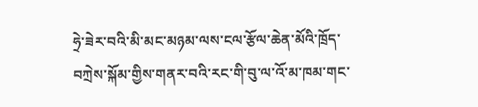ཧྲེ་ཟེར་བའི་མི་མང་མཉམ་ལས་ངལ་རྩོལ་ཆེན་མོའི་ཁྲོད་བཀྲེས་སྐོམ་གྱིས་གནར་བའི་རང་གི་བུ་ལ་འོ་མ་ཁམ་གང་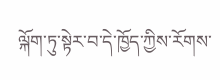ལྐོག་ཏུ་སྟེར་བ་དེ་ཁྱོད་ཀྱིས་རོགས་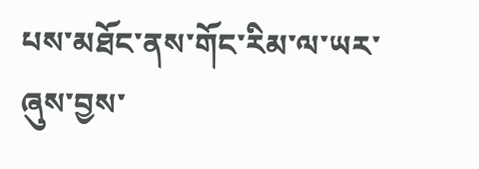པས་མཐོང་ནས་གོང་རིམ་ལ་ཡར་ཞུས་བྱས་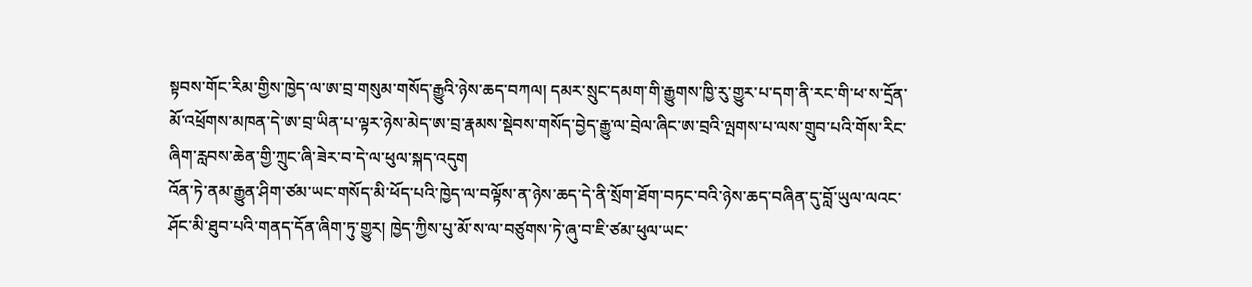སྟབས་གོང་རིམ་གྱིས་ཁྱེད་ལ་ཨ་བྲ་གསུམ་གསོད་རྒྱུའི་ཉེས་ཆད་བཀལ། དམར་སྲུང་དམག་གི་རྒྱུགས་ཁྱི་རུ་གྱུར་པ་དག་ནི་རང་གི་ཕ་ས་དྲོན་མོ་འཕྲོགས་མཁན་དེ་ཨ་བྲ་ཡིན་པ་ལྟར་ཉེས་མེད་ཨ་བྲ་རྣམས་སྡེབས་གསོད་བྱེད་རྒྱུ་ལ་བྲེལ་ཞིང་ཨ་བྲའི་ལྤགས་པ་ལས་གྲུབ་པའི་གོས་རིང་ཞིག་རླབས་ཆེན་གྱི་ཀྲུང་ཞི་ཟེར་བ་དེ་ལ་ཕུལ་སྐད་འདུག
འོན་ཏེ་ནམ་རྒྱུན་ཤིག་ཙམ་ཡང་གསོད་མི་ཕོད་པའི་ཁྱེད་ལ་བལྟོས་ན་ཉེས་ཆད་དེ་ནི་སྲོག་ཐོག་བཏང་བའི་ཉེས་ཆད་བཞིན་དུ་བློ་ཡུལ་ལའང་ཤོང་མི་ཐུབ་པའི་གནད་དོན་ཞིག་ཏུ་གྱུར། ཁྱེད་ཀྱིས་པུ་མོ་ས་ལ་བཙུགས་ཏེ་ཞུ་བ་ཇི་ཙམ་ཕུལ་ཡང་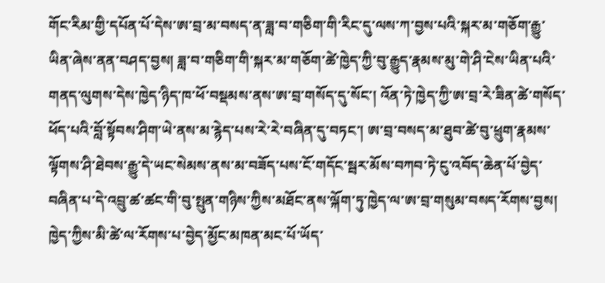གོང་རིམ་གྱི་དཔོན་པོ་དེས་ཨ་བྲ་མ་བསད་ན་ཟླ་བ་གཅིག་གི་རིང་དུ་ལས་ཀ་བྱས་པའི་སྐར་མ་གཅོག་རྒྱུ་ཡིན་ཞེས་ནན་བཤད་བྱས། ཟླ་བ་གཅིག་གི་སྐར་མ་གཅོག་ཚེ་ཁྱེད་ཀྱི་བུ་རྒྱུད་རྣམས་མུ་གེ་ཤི་ངེས་ཡིན་པའི་གནད་ལུགས་དེས་ཁྱེད་ཉིད་ཁ་ཕོ་བསྡམས་ནས་ཨ་བྲ་གསོད་དུ་སོང་། འོན་ཏེ་ཁྱེད་ཀྱི་ཨ་བྲ་རེ་ཟིན་ཚེ་གསོད་ཕོད་པའི་བློ་སྟོབས་ཤིག་ཡེ་ནས་མ་རྙེད་པས་རེ་རེ་བཞིན་དུ་བཏང་། ཨ་བྲ་བསད་མ་ཐུབ་ཚེ་བུ་ཕྲུག་རྣམས་ལྟོགས་ཤི་ཐེབས་རྒྱུ་དེ་ཡང་སེམས་ནས་མ་བཟོད་པས་ངོ་གདོང་སྦར་མོས་བཀབ་ཏེ་ངུ་འབོད་ཆེན་པོ་བྱེད་བཞིན་པ་དེ་འབྲུ་ཚ་ཚང་གི་བུ་སྤུན་གཉིས་ཀྱིས་མཐོང་ནས་ལྐོག་ཏུ་ཁྱེད་ལ་ཨ་བྲ་གསུམ་བསད་རོགས་བྱས།
ཁྱེད་ཀྱིས་མི་ཚེ་ལ་རོགས་པ་བྱེད་མྱོང་མཁན་མང་པོ་ཡོད་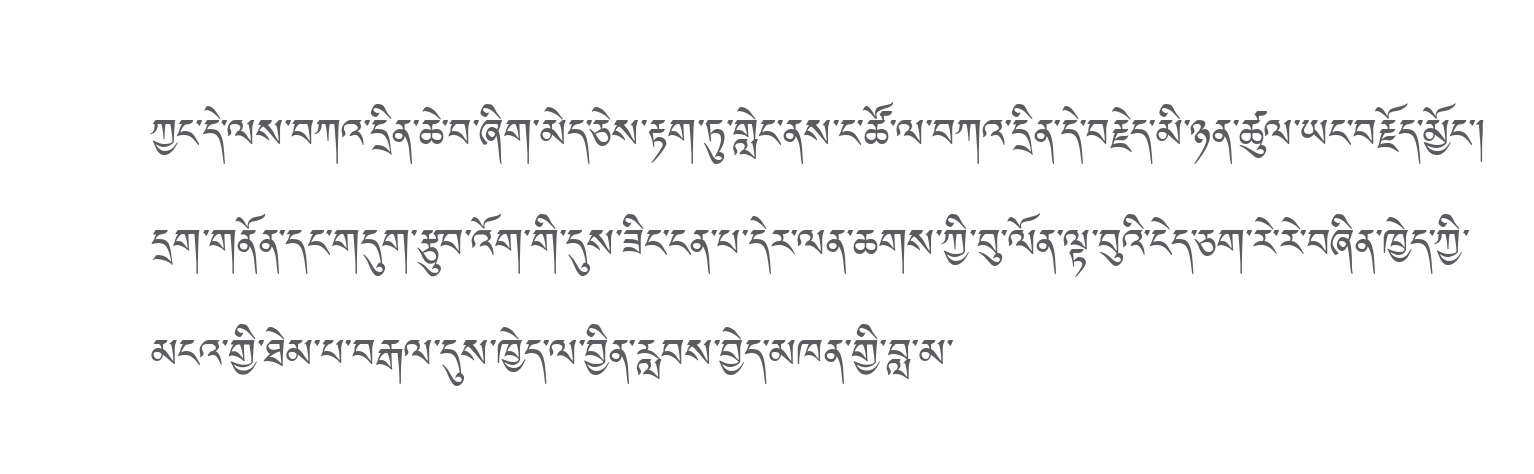ཀྱང་དེ་ལས་བཀའ་དྲིན་ཆེ་བ་ཞིག་མེད་ཅེས་རྟག་ཏུ་གླེང་ནས་ང་ཚོ་ལ་བཀའ་དྲིན་དེ་བརྗེད་མི་ཉན་ཚུལ་ཡང་བརྗོད་མྱོང་། དྲག་གནོན་དང་གདུག་རྩུབ་འོག་གི་དུས་ཟིང་ངན་པ་དེར་ལན་ཆགས་ཀྱི་བུ་ལོན་ལྟ་བུའི་ངེད་ཅག་རེ་རེ་བཞིན་ཁྱེད་ཀྱི་མངའ་གྱི་ཐེམ་པ་བརྒལ་དུས་ཁྱེད་ལ་བྱིན་རླབས་བྱེད་མཁན་གྱི་བླ་མ་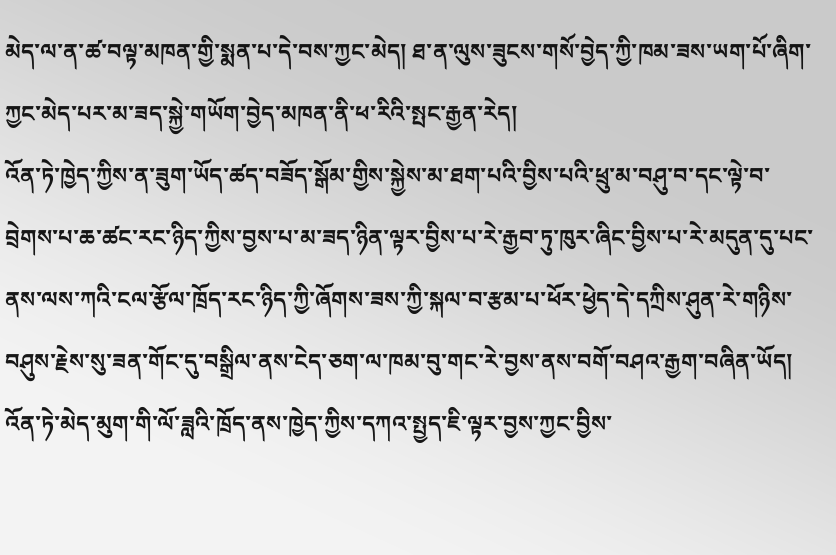མེད་ལ་ན་ཚ་བལྟ་མཁན་གྱི་སྨན་པ་དེ་བས་ཀྱང་མེད། ཐ་ན་ལུས་ཟུངས་གསོ་བྱེད་ཀྱི་ཁམ་ཟས་ཡག་པོ་ཞིག་ཀྱང་མེད་པར་མ་ཟད་སྐྱེ་གཡོག་བྱེད་མཁན་ནི་ཕ་རིའི་སྤང་རྒྱན་རེད།
འོན་ཏེ་ཁྱེད་ཀྱིས་ན་ཟུག་ཡོད་ཚད་བཟོད་སྒོམ་གྱིས་སྐྱེས་མ་ཐག་པའི་བྱིས་པའི་ཕྲུ་མ་བཤུ་བ་དང་ལྟེ་བ་བྲེགས་པ་ཆ་ཚང་རང་ཉིད་ཀྱིས་བྱས་པ་མ་ཟད་ཉིན་ལྟར་བྱིས་པ་རེ་རྒྱབ་ཏུ་ཁུར་ཞིང་བྱིས་པ་རེ་མདུན་དུ་པང་ནས་ལས་ཀའི་ངལ་རྩོལ་ཁྲོད་རང་ཉིད་ཀྱི་ཞོགས་ཟས་ཀྱི་སྐལ་བ་རྩམ་པ་ཕོར་ཕྱེད་དེ་དཀྲིས་ཤུན་རེ་གཉིས་བཤུས་རྗེས་སུ་ཟན་གོང་དུ་བསྒྲིལ་ནས་ངེད་ཅག་ལ་ཁམ་བུ་གང་རེ་བྱས་ནས་བགོ་བཤའ་རྒྱག་བཞིན་ཡོད། འོན་ཏེ་མེད་མུག་གི་ལོ་ཟླའི་ཁྲོད་ནས་ཁྱེད་ཀྱིས་དཀའ་སྤྱད་ཇི་ལྟར་བྱས་ཀྱང་བྱིས་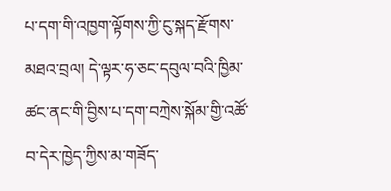པ་དག་གི་འཁྱག་ལྟོགས་ཀྱི་ངུ་སྐད་རྫོགས་མཐའ་བྲལ། དེ་ལྟར་ཧ་ཅང་དབུལ་བའི་ཁྱིམ་ཚང་ནང་གི་བྱིས་པ་དག་བཀྲེས་སྐོམ་གྱི་འཚོ་བ་དེར་ཁྱེད་ཀྱིས་མ་གཟོད་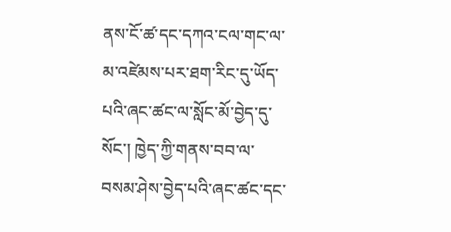ནས་ངོ་ཚ་དང་དཀའ་ངལ་གང་ལ་མ་འཛེམས་པར་ཐག་རིང་དུ་ཡོད་པའི་ཞང་ཚང་ལ་སློང་མོ་བྱེད་དུ་སོང་། ཁྱེད་ཀྱི་གནས་བབ་ལ་བསམ་ཤེས་བྱེད་པའི་ཞང་ཚང་དང་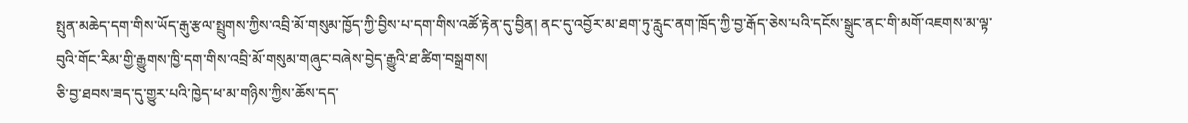སྤུན་མཆེད་དག་གིས་ཡོད་རྒུ་རྩལ་སྤྲུགས་ཀྱིས་འབྲི་མོ་གསུམ་ཁྱོད་ཀྱི་བྱིས་པ་དག་གིས་འཚོ་རྟེན་དུ་བྱིན། ནང་དུ་འབྱོར་མ་ཐག་ཏུ་རླུང་ནག་ཁྲོད་ཀྱི་བྱ་རྒོད་ཅེས་པའི་དངོས་སྒྲུང་ནང་གི་མགོ་འཇགས་མ་ལྟ་བུའི་གོང་རིམ་གྱི་རྒྱུགས་ཁྱི་དག་གིས་འབྲི་མོ་གསུམ་གཞུང་བཞེས་བྱེད་རྒྱུའི་ཐ་ཚིག་བསྒྲགས།
ཅི་བྱ་ཐབས་ཟད་དུ་གྱུར་པའི་ཁྱེད་ཕ་མ་གཉིས་ཀྱིས་ཆོས་དད་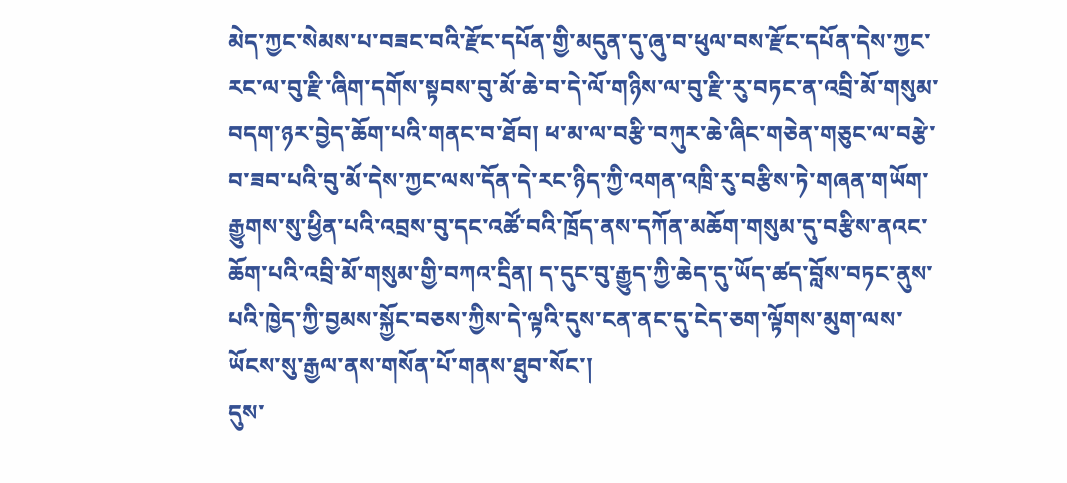མེད་ཀྱང་སེམས་པ་བཟང་བའི་རྫོང་དཔོན་གྱི་མདུན་དུ་ཞུ་བ་ཕུལ་བས་རྫོང་དཔོན་དེས་ཀྱང་རང་ལ་བུ་རྫི་ཞིག་དགོས་སྟབས་བུ་མོ་ཆེ་བ་དེ་ལོ་གཉིས་ལ་བུ་རྫི་རུ་བཏང་ན་འབྲི་མོ་གསུམ་བདག་ཉར་བྱེད་ཆོག་པའི་གནང་བ་ཐོབ། ཕ་མ་ལ་བརྩི་བཀུར་ཆེ་ཞིང་གཅེན་གཅུང་ལ་བརྩེ་བ་ཟབ་པའི་བུ་མོ་དེས་ཀྱང་ལས་དོན་དེ་རང་ཉིད་ཀྱི་འགན་འཁྲི་རུ་བརྩིས་ཏེ་གཞན་གཡོག་རྒྱུགས་སུ་ཕྱིན་པའི་འབྲས་བུ་དང་འཚོ་བའི་ཁྲོད་ནས་དཀོན་མཆོག་གསུམ་དུ་བརྩིས་ནའང་ཆོག་པའི་འབྲི་མོ་གསུམ་གྱི་བཀའ་དྲིན། ད་དུང་བུ་རྒྱུད་ཀྱི་ཆེད་དུ་ཡོད་ཚད་བློས་བཏང་ནུས་པའི་ཁྱེད་ཀྱི་བྱམས་སྐྱོང་བཅས་ཀྱིས་དེ་ལྟའི་དུས་ངན་ནང་དུ་ངེད་ཅག་ལྟོགས་མུག་ལས་ཡོངས་སུ་རྒྱལ་ནས་གསོན་པོ་གནས་ཐུབ་སོང་།
དུས་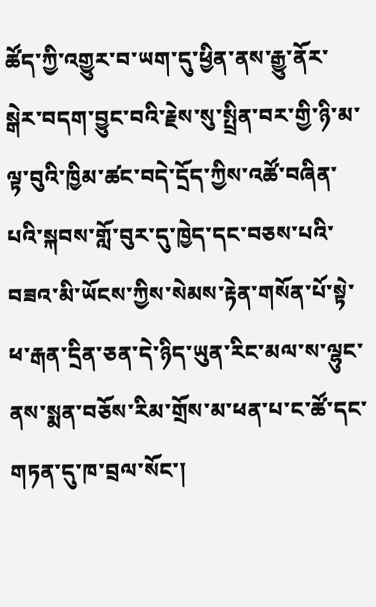ཚོད་ཀྱི་འགྱུར་བ་ཡག་དུ་ཕྱིན་ནས་རྒྱུ་ནོར་སྒེར་བདག་བྱུང་བའི་རྗེས་སུ་སྤྲིན་བར་གྱི་ཉི་མ་ལྟ་བུའི་ཁྱིམ་ཚང་བདེ་དྲོད་ཀྱིས་འཚོ་བཞིན་པའི་སྐབས་གློ་བུར་དུ་ཁྱེད་དང་བཅས་པའི་བཟའ་མི་ཡོངས་ཀྱིས་སེམས་རྟེན་གསོན་པོ་སྟེ་ཕ་རྒན་དྲིན་ཅན་དེ་ཉིད་ཡུན་རིང་མལ་ས་ལྷུང་ནས་སྨན་བཅོས་རིམ་གྲོས་མ་ཕན་པ་ང་ཚོ་དང་གཏན་དུ་ཁ་བྲལ་སོང་།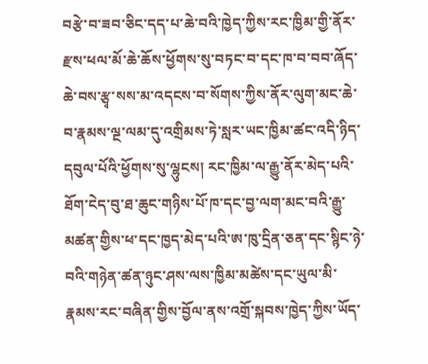བརྩེ་བ་ཟབ་ཅིང་དད་པ་ཆེ་བའི་ཁྱེད་ཀྱིས་རང་ཁྱིམ་གྱི་ནོར་རྫས་ཕལ་མོ་ཆེ་ཆོས་ཕྱོགས་སུ་བཏང་བ་དང་ཁ་བ་བབ་ཞོད་ཆེ་བས་རྩྭ་སས་མ་འདངས་བ་སོགས་ཀྱིས་ནོར་ལུག་མང་ཆེ་བ་རྣམས་ལྔ་ལམ་དུ་འགྲིམས་ཏེ་སླར་ཡང་ཁྱིམ་ཚང་འདི་ཉིད་དབུལ་པོའི་ཕྱོགས་སུ་ལྷུངས། རང་ཁྱིམ་ལ་རྒྱུ་ནོར་མེད་པའི་ཐོག་ངེད་བུ་ཐ་ཆུང་གཉིས་པོ་ཁ་དང་བྱ་ལག་མང་བའི་རྒྱུ་མཚན་གྱིས་ཕ་དང་ཁྱད་མེད་པའི་ཨ་ཁུ་དྲིན་ཅན་དང་སྙིང་ཉེ་བའི་གཉེན་ཚན་ཉུང་ཤས་ལས་ཁྱིམ་མཚེས་དང་ཡུལ་མི་རྣམས་རང་བཞིན་གྱིས་བྱོལ་ནས་འགྲོ་སྐབས་ཁྱེད་ཀྱིས་ཡོད་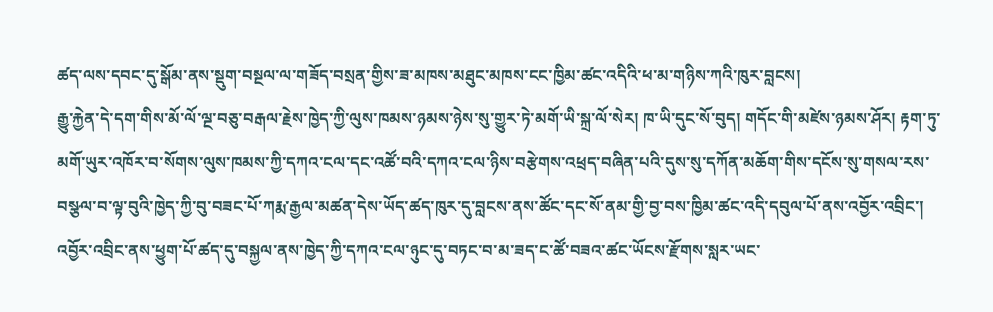ཚད་ལས་དབང་དུ་སྒོམ་ནས་སྡུག་བསྔལ་ལ་གཟོད་བསྲན་གྱིས་ཟ་མཁས་མཐུང་མཁས་ངང་ཁྱིམ་ཚང་འདིའི་ཕ་མ་གཉིས་ཀའི་ཁུར་བླངས།
རྒྱུ་རྐྱེན་དེ་དག་གིས་མོ་ལོ་ལྔ་བཅུ་བརྒལ་རྗེས་ཁྱེད་ཀྱི་ལུས་ཁམས་ཉམས་ཉེས་སུ་གྱུར་ཏེ་མགོ་ཡི་སྐྲ་ལོ་སེར། ཁ་ཡི་དུང་སོ་བུད། གདོང་གི་མཛེས་ཉམས་ཤོར། རྟག་ཏུ་མགོ་ཡུར་འཁོར་བ་སོགས་ལུས་ཁམས་ཀྱི་དཀའ་ངལ་དང་འཚོ་བའི་དཀའ་ངལ་ཉིས་བརྩེགས་འཕྲད་བཞིན་པའི་དུས་སུ་དཀོན་མཆོག་གིས་དངོས་སུ་གསལ་རས་བསྩལ་བ་ལྟ་བུའི་ཁྱེད་ཀྱི་བུ་བཟང་པོ་ཀརྨ་རྒྱལ་མཚན་དེས་ཡོད་ཚད་ཁུར་དུ་བླངས་ནས་ཚོང་དང་སོ་ནམ་གྱི་བྱ་བས་ཁྱིམ་ཚང་འདི་དབུལ་པོ་ནས་འབྱོར་འབྲིང་། འབྱོར་འབྲིང་ནས་ཕྱུག་པོ་ཚད་དུ་བསྐྱལ་ནས་ཁྱེད་ཀྱི་དཀའ་ངལ་ཉུང་དུ་བཏང་བ་མ་ཟད་ང་ཚོ་བཟའ་ཚང་ཡོངས་རྫོགས་སླར་ཡང་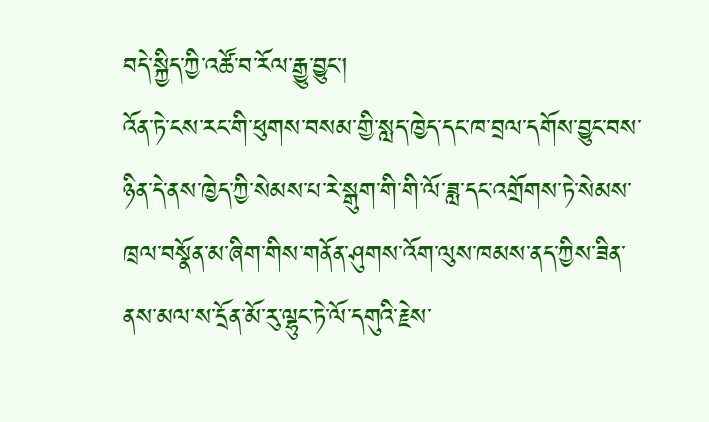བདེ་སྐྱིད་ཀྱི་འཚོ་བ་རོལ་རྒྱུ་བྱུང་།
འོན་ཏེ་ངས་རང་གི་ཕུགས་བསམ་གྱི་སླད་ཁྱེད་དང་ཁ་བྲལ་དགོས་བྱུང་བས་ཉིན་དེ་ནས་ཁྱེད་ཀྱི་སེམས་པ་རེ་སྒུག་གི་གི་ལོ་ཟླ་དང་འགྲོགས་ཏེ་སེམས་ཁྲལ་བསྣོན་མ་ཞིག་གིས་གནོན་ཤུགས་འོག་ལུས་ཁམས་ནད་ཀྱིས་ཟིན་ནས་མལ་ས་དྲོན་མོ་རུ་ལྷུང་ཏེ་ལོ་དགུའི་རྗེས་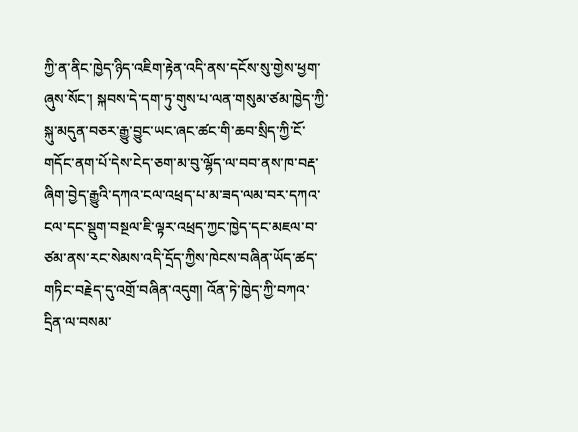ཀྱི་ན་ནིང་ཁྱེད་ཉིད་འཇིག་རྟེན་འདི་ནས་དངོས་སུ་གྱེས་ཕྱག་ཞུས་སོང་། སྐབས་དེ་དག་ཏུ་གུས་པ་ལན་གསུམ་ཙམ་ཁྱེད་ཀྱི་སྐུ་མདུན་བཅར་རྒྱུ་བྱུང་ཡང་ཞང་ཚང་གི་ཆབ་སྲིད་ཀྱི་ངོ་གདོང་ནག་པོ་དེས་ངེད་ཅག་མ་བུ་ལྷོད་ལ་བབ་ནས་ཁ་བརྡ་ཞིག་བྱེད་རྒྱུའི་དཀའ་ངལ་འཕྲད་པ་མ་ཟད་ལམ་བར་དཀའ་ངལ་དང་སྡུག་བསྔལ་ཇི་ལྟར་འཕྲད་ཀྱང་ཁྱེད་དང་མཇལ་བ་ཙམ་ནས་རང་སེམས་འདི་དྲོད་ཀྱིས་ཁེངས་བཞིན་ཡོད་ཚད་གཏིང་བརྗེད་དུ་འགྲོ་བཞིན་འདུག། འོན་ཏེ་ཁྱེད་ཀྱི་བཀའ་དྲིན་ལ་བསམ་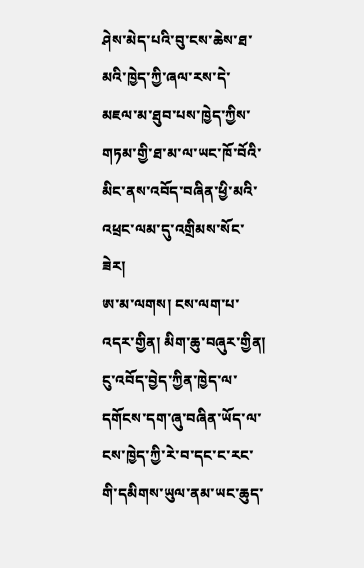ཤེས་མེད་པའི་བུ་ངས་ཆེས་ཐ་མའི་ཁྱེད་ཀྱི་ཞལ་རས་དེ་མཇལ་མ་ཐུབ་པས་ཁྱེད་ཀྱིས་གཏམ་གྱི་ཐ་མ་ལ་ཡང་ཁོ་བོའི་མིང་ནས་འབོད་བཞིན་ཕྱི་མའི་འཕྲང་ལམ་དུ་འགྲིམས་སོང་ཟེར།
ཨ་མ་ལགས། ངས་ལག་པ་འདར་གྱིན། མིག་ཆུ་བཞུར་གྱིན། ངུ་འབོད་བྱེད་ཀྱིན་ཁྱེད་ལ་དགོངས་དག་ཞུ་བཞིན་ཡོད་ལ་ངས་ཁྱེད་ཀྱི་རེ་བ་དང་ང་རང་གི་དམིགས་ཡུལ་ནམ་ཡང་ཆུད་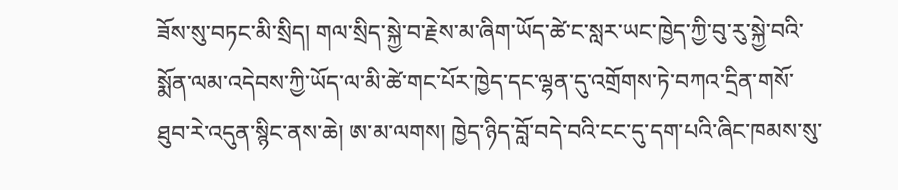ཟོས་སུ་བཏང་མི་སྲིད། གལ་སྲིད་སྐྱེ་བ་རྗེས་མ་ཞིག་ཡོད་ཚེ་ང་སླར་ཡང་ཁྱེད་ཀྱི་བུ་རུ་སྐྱེ་བའི་སྨོན་ལམ་འདེབས་ཀྱི་ཡོད་ལ་མི་ཚེ་གང་པོར་ཁྱེད་དང་ལྷན་དུ་འགྲོགས་ཏེ་བཀའ་དྲིན་གསོ་ཐུབ་རེ་འདུན་སྙིང་ནས་ཆེ། ཨ་མ་ལགས། ཁྱེད་ཉིད་བློ་བདེ་བའི་ངང་དུ་དག་པའི་ཞིང་ཁམས་སུ་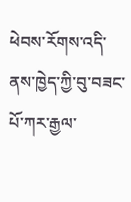ཕེབས་རོགས་འདི་ནས་ཁྱེད་ཀྱི་བུ་བཟང་པོ་ཀར་རྒྱལ་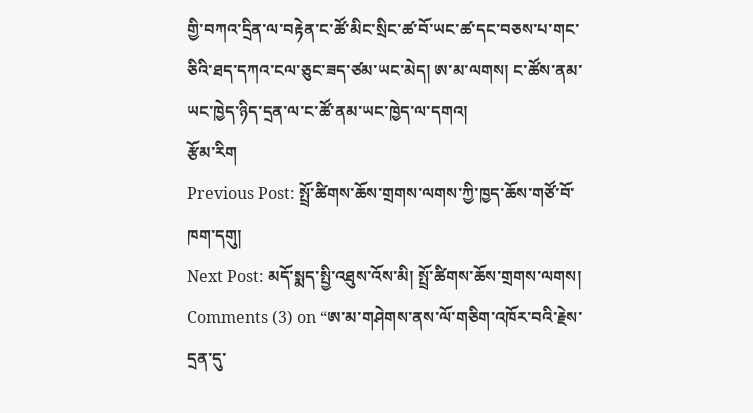གྱི་བཀའ་དྲིན་ལ་བརྟེན་ང་ཚོ་མིང་སྲིང་ཚ་བོ་ཡང་ཚ་དང་བཅས་པ་གང་ཅིའི་ཐད་དཀའ་ངལ་ཅུང་ཟད་ཙམ་ཡང་མེད། ཨ་མ་ལགས། ང་ཚོས་ནམ་ཡང་ཁྱེད་ཉིད་དྲན་ལ་ང་ཚོ་ནམ་ཡང་ཁྱེད་ལ་དགའ།
རྩོམ་རིག
Previous Post: སྤྲོ་ཚིགས་ཆོས་གྲགས་ལགས་ཀྱི་ཁྱད་ཆོས་གཙོ་བོ་ཁག་དགུ།
Next Post: མདོ་སྨད་སྤྱི་འཐུས་འོས་མི། སྤྲོ་ཚིགས་ཆོས་གྲགས་ལགས།
Comments (3) on “ཨ་མ་གཤེགས་ནས་ལོ་གཅིག་འཁོར་བའི་རྗེས་དྲན་དུ་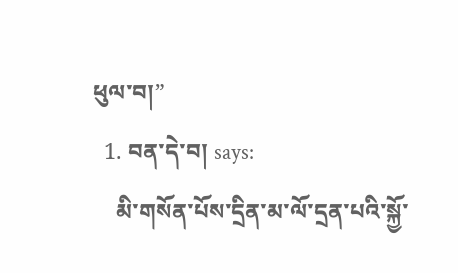ཕུལ་བ།”
  1. བན་དེ་བ། says:
    མི་གསོན་པོས་དྲིན་མ་ལོ་དྲན་པའི་སྐྱོ་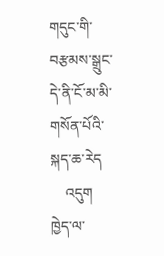གདུང་གི་བརྩམས་སྒྲུང་དེ་ནི་ངོ་མ་མི་གསོན་པོའི་སྐད་ཆ་རེད
    འདུག ཁྱེད་ལ་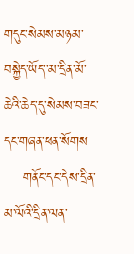གདུང་སེམས་མཉམ་བསྐྱེད་ཡོད་་མ་དྲིན་མོ་ཆེའི་ཆེད་དུ་སེམས་བཟང་དང་གཞན་ཕན་སོགས
    གནོང་དང་དེས་དྲིན་མ་ལོའི་དྲིན་ལན་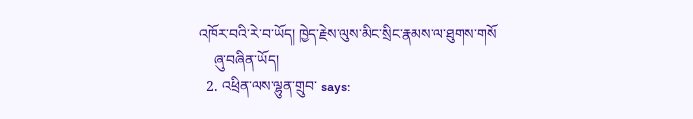འཁོར་བའི་རེ་བ་ཡོད། ཁྱེད་རྗེས་ལུས་མིང་སྲིང་རྣམས་ལ་ཐུགས་གསོ
    ཞུ་བཞིན་ཡོད།
  2. འཕྲིན་ལས་ལྷུན་གྲུབ་ says: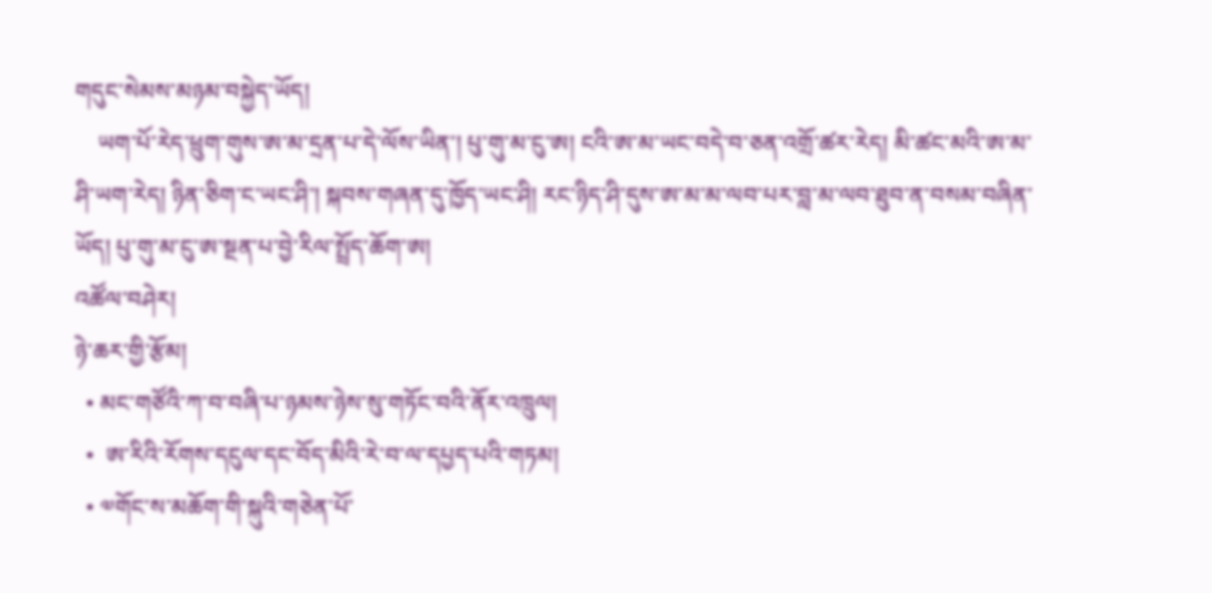གདུང་སེམས་མཉམ་བསྐྱེད་ཡོད།
    ཡག་པོ་རེད་ཕྲུག་གུས་ཨ་མ་དྲན་པ་དེ་ལོས་ཡིན་། པུ་གུ་མ་ངུ་ཨ། ངའི་ཨ་མ་ཡང་བདེ་བ་ཅན་འགྲོ་ཚར་རེད། མི་ཚང་མའི་ཨ་མ་ཤི་ཡག་རེད། ཉིན་ཅིག་ང་ཡང་ཤི་། སྐབས་གཞན་དུ་ཁྱོད་ཡང་ཤི། རང་ཉིད་ཤི་དུས་ཨ་མ་མ་ལབ་པར་བླ་མ་ལབ་ཐུབ་ན་བསམ་བཞིན་ཡོད། པུ་གུ་མ་ངུ་ཨ་སྔན་པ་བྱེ་རིལ་སྤྲོད་ཆོག་ཨ།
འཚོལ་བཤེར།
ཉེ་ཆར་གྱི་རྩོམ།
  • མང་གཙོའི་ཀ་བ་བཞི་པ་ཉམས་ཉེས་སུ་གཏོང་བའི་ནོར་འཁྲུལ།
  •  ཨ་རིའི་རོགས་དངུལ་དང་བོད་མིའི་རེ་བ་ལ་དཔྱད་པའི་གཏམ།
  • ༧གོང་ས་མཆོག་གི་སྐུའི་གཅེན་པོ་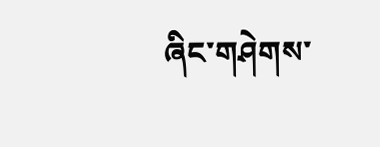ཞིང་གཤེགས་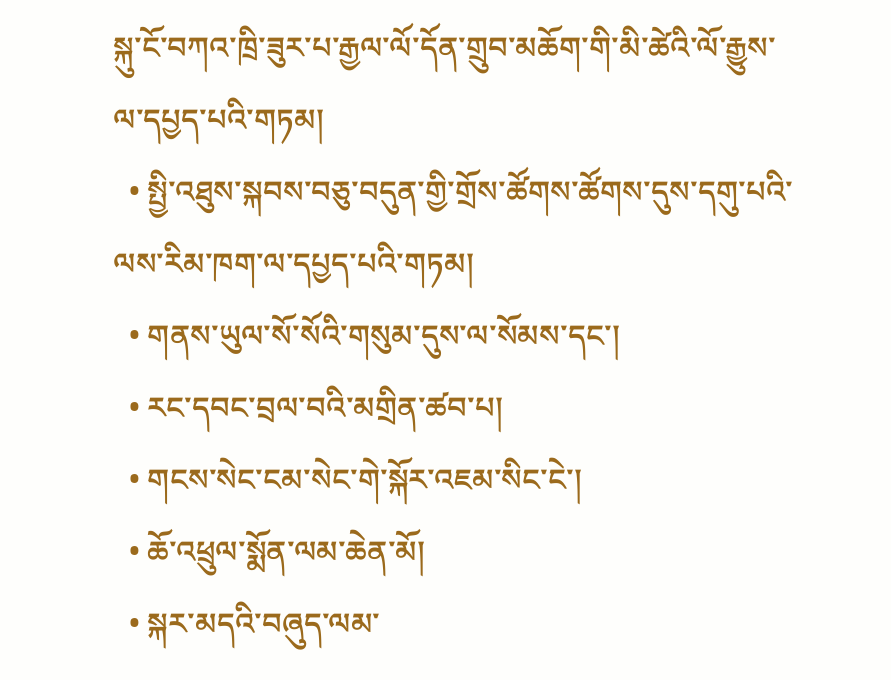སྐུ་ངོ་བཀའ་ཁྲི་ཟུར་པ་རྒྱལ་ལོ་དོན་གྲུབ་མཆོག་གི་མི་ཚེའི་ལོ་རྒྱུས་ལ་དཔྱད་པའི་གཏམ།
  • སྤྱི་འཐུས་སྐབས་བཅུ་བདུན་གྱི་གྲོས་ཚོགས་ཚོགས་དུས་དགུ་པའི་ལས་རིམ་ཁག་ལ་དཔྱད་པའི་གཏམ།
  • གནས་ཡུལ་སོ་སོའི་གསུམ་དུས་ལ་སོམས་དང་།
  • རང་དབང་བྲལ་བའི་མགྲིན་ཚབ་པ།
  • གངས་སེང་ངམ་སེང་གེ་སྐོར་འཇམ་སིང་ངེ་།
  • ཆོ་འཕྲུལ་སྨོན་ལམ་ཆེན་མོ།
  • སྐར་མདའི་བཞུད་ལམ་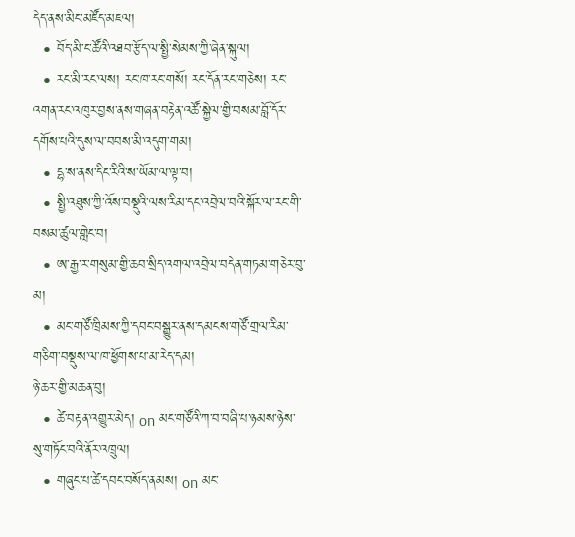དེད་ནས་མིང་མཛོད་མཇལ།
  • བོད་མི་ང་ཚོའི་འཐབ་རྩོད་ལ་སྤྱི་སེམས་ཀྱི་ཞེན་སྐུལ།
  • རང་མི་རང་ལས། རང་ཁ་རང་གསོ། རང་དོན་རང་གཅེས། རང་འགན་རང་འཁུར་བྱས་ནས་གཞན་བརྟེན་འཚོ་སྐྱེལ་གྱི་བསམ་བློ་དོར་དགོས་པའི་དུས་ལ་བབས་མི་འདུག་གམ།
  • དྷ་ས་ནས་དིང་རིའི་ས་ཡོམ་ལ་ལྟ་བ།
  • སྤྱི་འཐུས་ཀྱི་འོས་བསྡུའི་ལས་རིམ་དང་འབྲེལ་བའི་སྐོར་ལ་རང་གི་བསམ་ཚུལ་གླེང་བ།
  • ཨ་རྒྱ་ར་གསུམ་གྱི་ཆབ་སྲིད་འགལ་འབྲེལ་བདེན་གཏམ་གཅེར་བུ་མ།
  • མང་གཙོ་ཁྲིམས་ཀྱི་དབང་བསྒྱུར་ནས་དམངས་གཙོ་གྲལ་རིམ་གཅིག་བསྡུས་ལ་ཁ་ཕྱོགས་པ་མ་རེད་དམ།
ཉེ་ཆར་གྱི་མཆན་བུ།
  • ཚེ་བརྟན་འགྱུར་མེད། on མང་གཙོའི་ཀ་བ་བཞི་པ་ཉམས་ཉེས་སུ་གཏོང་བའི་ནོར་འཁྲུལ།
  • གཞུང་པ་ཚེ་དབང་བསོད་ནམས། on མང་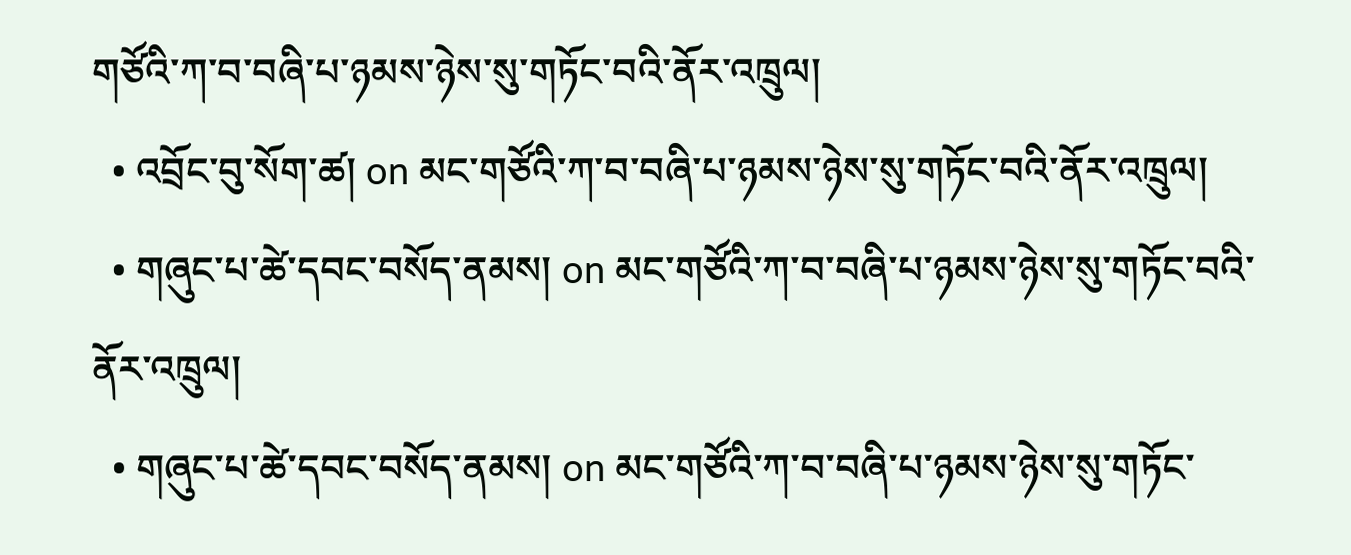གཙོའི་ཀ་བ་བཞི་པ་ཉམས་ཉེས་སུ་གཏོང་བའི་ནོར་འཁྲུལ།
  • འབྲོང་བུ་སོག་ཚ། on མང་གཙོའི་ཀ་བ་བཞི་པ་ཉམས་ཉེས་སུ་གཏོང་བའི་ནོར་འཁྲུལ།
  • གཞུང་པ་ཚེ་དབང་བསོད་ནམས། on མང་གཙོའི་ཀ་བ་བཞི་པ་ཉམས་ཉེས་སུ་གཏོང་བའི་ནོར་འཁྲུལ།
  • གཞུང་པ་ཚེ་དབང་བསོད་ནམས། on མང་གཙོའི་ཀ་བ་བཞི་པ་ཉམས་ཉེས་སུ་གཏོང་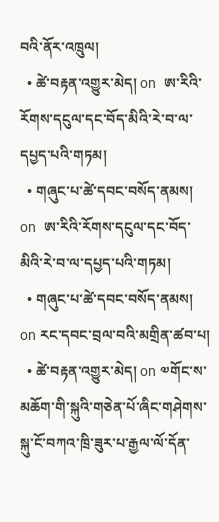བའི་ནོར་འཁྲུལ།
  • ཚེ་བརྟན་འགྱུར་མེད། on  ཨ་རིའི་རོགས་དངུལ་དང་བོད་མིའི་རེ་བ་ལ་དཔྱད་པའི་གཏམ།
  • གཞུང་པ་ཚེ་དབང་བསོད་ནམས། on  ཨ་རིའི་རོགས་དངུལ་དང་བོད་མིའི་རེ་བ་ལ་དཔྱད་པའི་གཏམ།
  • གཞུང་པ་ཚེ་དབང་བསོད་ནམས། on རང་དབང་བྲལ་བའི་མགྲིན་ཚབ་པ།
  • ཚེ་བརྟན་འགྱུར་མེད། on ༧གོང་ས་མཆོག་གི་སྐུའི་གཅེན་པོ་ཞིང་གཤེགས་སྐུ་ངོ་བཀའ་ཁྲི་ཟུར་པ་རྒྱལ་ལོ་དོན་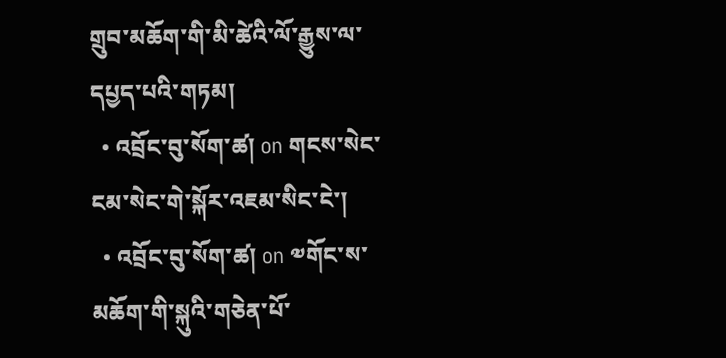གྲུབ་མཆོག་གི་མི་ཚེའི་ལོ་རྒྱུས་ལ་དཔྱད་པའི་གཏམ།
  • འབྲོང་བུ་སོག་ཚ། on གངས་སེང་ངམ་སེང་གེ་སྐོར་འཇམ་སིང་ངེ་།
  • འབྲོང་བུ་སོག་ཚ། on ༧གོང་ས་མཆོག་གི་སྐུའི་གཅེན་པོ་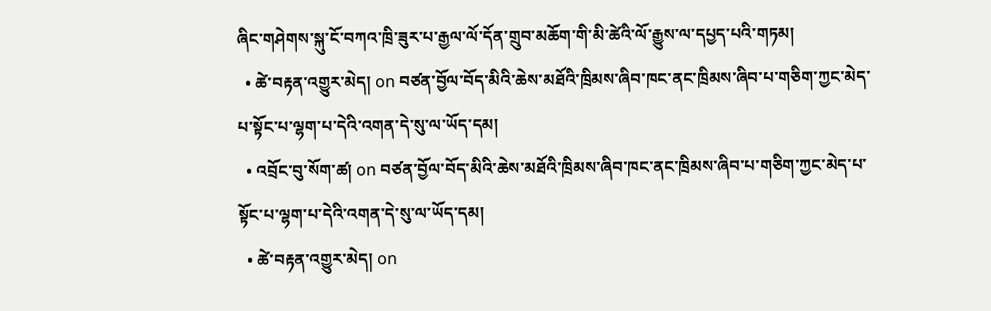ཞིང་གཤེགས་སྐུ་ངོ་བཀའ་ཁྲི་ཟུར་པ་རྒྱལ་ལོ་དོན་གྲུབ་མཆོག་གི་མི་ཚེའི་ལོ་རྒྱུས་ལ་དཔྱད་པའི་གཏམ།
  • ཚེ་བརྟན་འགྱུར་མེད། on བཙན་བྱོལ་བོད་མིའི་ཆེས་མཐོའི་ཁྲིམས་ཞིབ་ཁང་ནང་ཁྲིམས་ཞིབ་པ་གཅིག་ཀྱང་མེད་པ་སྟོང་པ་ལྷག་པ་དེའི་འགན་དེ་སུ་ལ་ཡོད་དམ།
  • འབྲོང་བུ་སོག་ཚ། on བཙན་བྱོལ་བོད་མིའི་ཆེས་མཐོའི་ཁྲིམས་ཞིབ་ཁང་ནང་ཁྲིམས་ཞིབ་པ་གཅིག་ཀྱང་མེད་པ་སྟོང་པ་ལྷག་པ་དེའི་འགན་དེ་སུ་ལ་ཡོད་དམ།
  • ཚེ་བརྟན་འགྱུར་མེད། on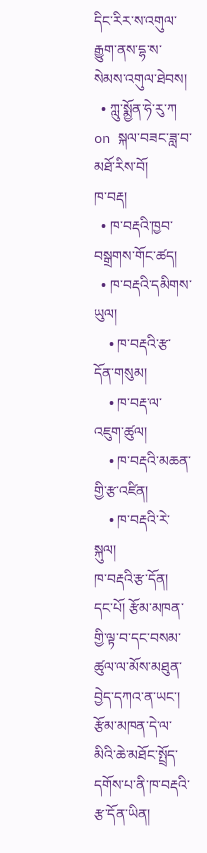དིང་རིར་ས་འགུལ་རྒྱུག་ནས་དྷ་ས་སེམས་འགུལ་ཐེབས།
  • ཀླུ་སྨྱོན་ཧེ་རུ་ཀ on སྐལ་བཟང་ཟླ་བ་མཐོ་རིས་བོ།
ཁ་བརྡ།
  • ཁ་བརྡའི་ཁྱབ་བསྒྲགས་གོང་ཚད།
  • ཁ་བརྡའི་དམིགས་ཡུལ།
    • ཁ་བརྡའི་རྩ་དོན་གསུམ།
    • ཁ་བརྡ་ལ་འཇུག་ཚུལ།
    • ཁ་བརྡའི་མཆན་གྱི་རྩ་འཛིན།
    • ཁ་བརྡའི་རེ་སྐུལ།
ཁ་བརྡའི་རྩ་དོན།
དང་པོ། རྩོམ་མཁན་གྱི་ལྟ་བ་དང་བསམ་ཚུལ་ལ་མོས་མཐུན་བྱེད་དཀའ་ན་ཡང་། རྩོམ་མཁན་དེ་ལ་མིའི་ཆེ་མཐོང་སྤྲོད་དགོས་པ་ནི་ཁ་བརྡའི་རྩ་དོན་ཡིན།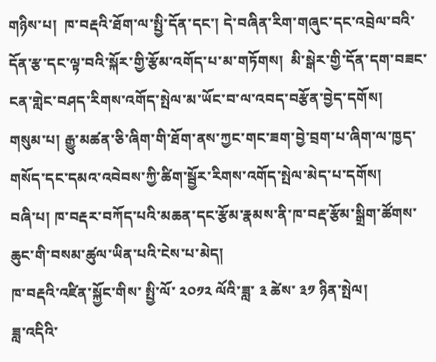གཉིས་པ།  ཁ་བརྡའི་ཐོག་ལ་སྤྱི་དོན་དང་། དེ་བཞིན་རིག་གཞུང་དང་འབྲེལ་བའི་དོན་རྩ་དང་ལྟ་བའི་སྐོར་གྱི་རྩོམ་འགོད་པ་མ་གཏོགས།  མི་སྒེར་གྱི་དོན་དག་བཟང་ངན་གླེང་བཤད་རིགས་འགོད་སྤེལ་མ་ཡོང་བ་ལ་འབད་བརྩོན་བྱེད་དགོས།
གསུམ་པ། རྒྱུ་མཚན་ཅི་ཞིག་གི་ཐོག་ནས་ཀྱང་གང་ཟག་བྱེ་བྲག་པ་ཞིག་ལ་ཁྱད་གསོད་དང་དམའ་འབེབས་ཀྱི་ཚིག་སྦྱོར་རིགས་འགོད་སྤེལ་མེད་པ་དགོས།
བཞི་པ། ཁ་བརྡར་བཀོད་པའི་མཆན་དང་རྩོམ་རྣམས་ནི་ཁ་བརྡ་རྩོམ་སྒྲིག་ཚོགས་ཆུང་གི་བསམ་ཚུལ་ཡིན་པའི་ངེས་པ་མེད།
ཁ་བརྡའི་འཛིན་སྐྱོང་གིས་ སྤྱི་ལོ་ ༢༠༡༢ ལོའི་ཟླ་ ༣ ཚེས་ ༣༡ ཉིན་སྤེལ།
ཟླ་འདིའི་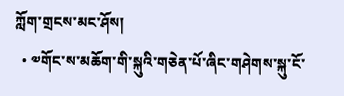ཀློག་གྲངས་མང་ཤོས།
  • ༧གོང་ས་མཆོག་གི་སྐུའི་གཅེན་པོ་ཞིང་གཤེགས་སྐུ་ངོ་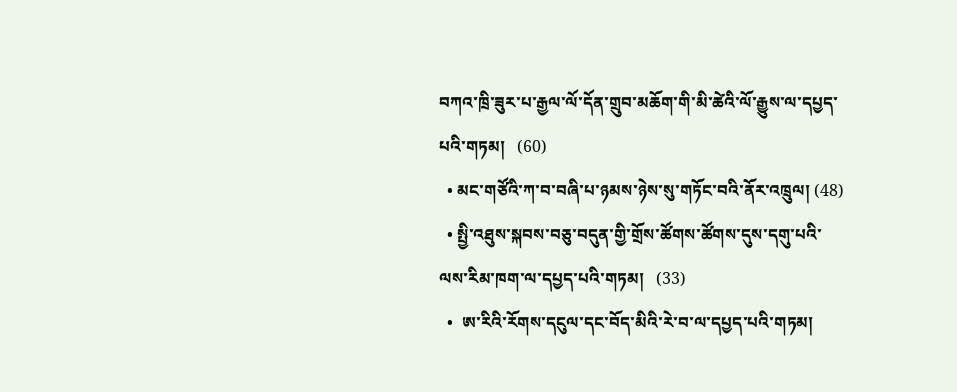བཀའ་ཁྲི་ཟུར་པ་རྒྱལ་ལོ་དོན་གྲུབ་མཆོག་གི་མི་ཚེའི་ལོ་རྒྱུས་ལ་དཔྱད་པའི་གཏམ།   (60)
  • མང་གཙོའི་ཀ་བ་བཞི་པ་ཉམས་ཉེས་སུ་གཏོང་བའི་ནོར་འཁྲུལ། (48)
  • སྤྱི་འཐུས་སྐབས་བཅུ་བདུན་གྱི་གྲོས་ཚོགས་ཚོགས་དུས་དགུ་པའི་ལས་རིམ་ཁག་ལ་དཔྱད་པའི་གཏམ།   (33)
  •  ཨ་རིའི་རོགས་དངུལ་དང་བོད་མིའི་རེ་བ་ལ་དཔྱད་པའི་གཏམ།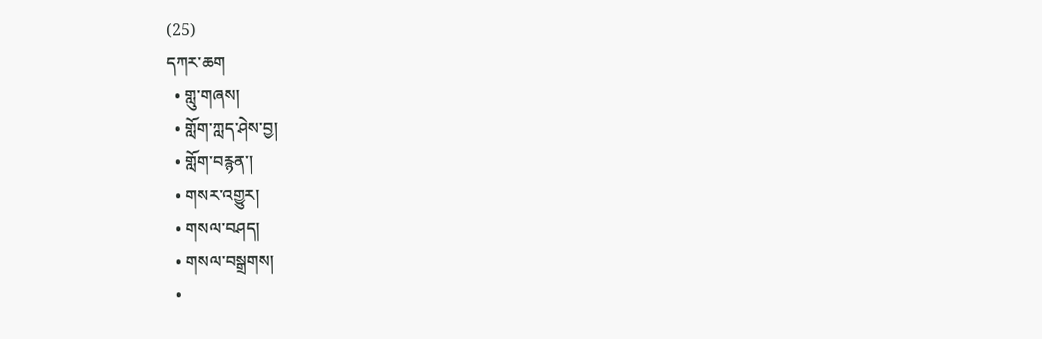(25)
དཀར་ཆག
  • གླུ་གཞས།
  • གློག་ཀླད་ཤེས་བྱ།
  • གློག་བརྙན་།
  • གསར་འགྱུར།
  • གསལ་བཤད།
  • གསལ་བསྒྲགས།
  •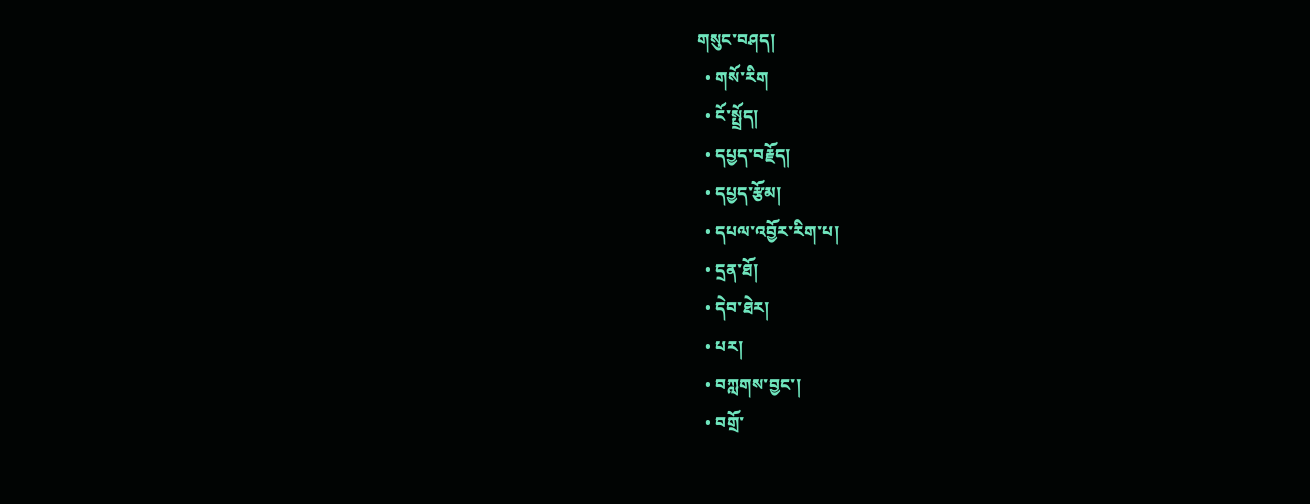གསུང་བཤད།
  • གསོ་རིག
  • ངོ་སྤྲོད།
  • དཔྱད་བརྗོད།
  • དཔྱད་རྩོམ།
  • དཔལ་འབྱོར་རིག་པ།
  • དྲན་ཐོ།
  • དེབ་ཐེར།
  • པར།
  • བཀླགས་བྱང་།
  • བགྲོ་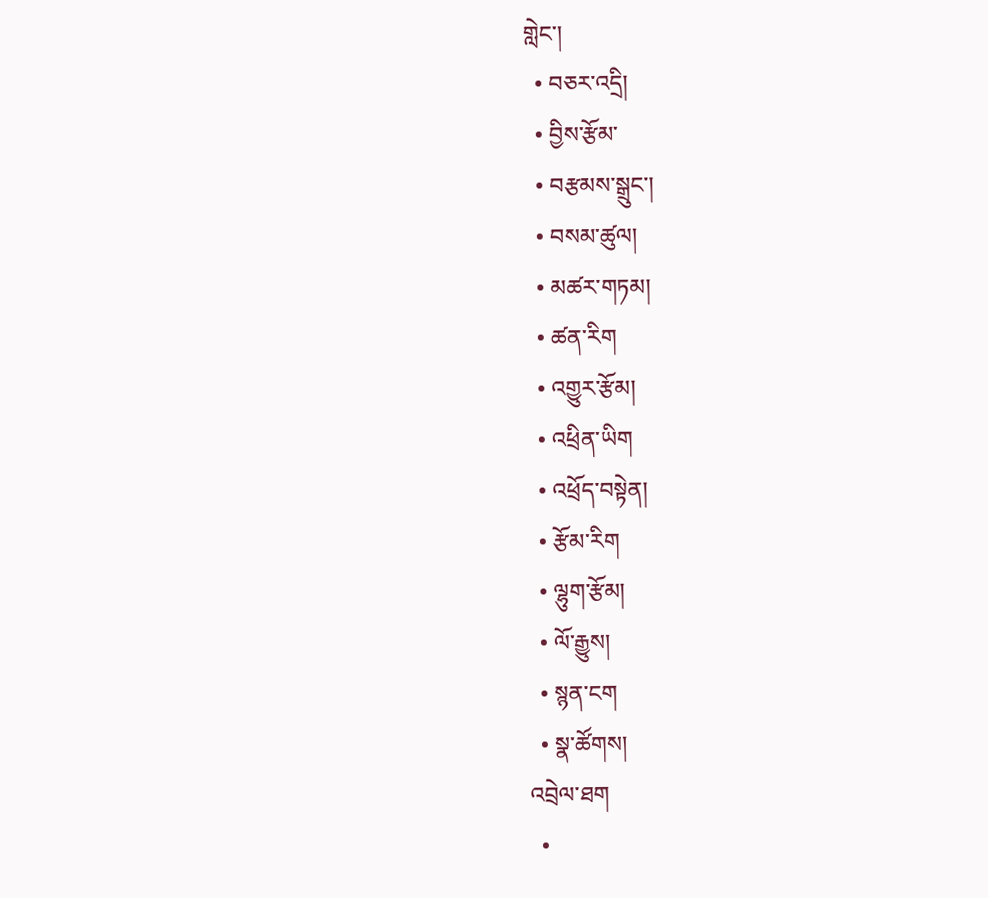གླེང་།
  • བཅར་འདྲི།
  • བྱིས་རྩོམ་
  • བརྩམས་སྒྲུང་།
  • བསམ་ཚུལ།
  • མཚར་གཏམ།
  • ཚན་རིག
  • འགྱུར་རྩོམ།
  • འཕྲིན་ཡིག
  • འཕྲོད་བསྟེན།
  • རྩོམ་རིག
  • ལྷུག་རྩོམ།
  • ལོ་རྒྱུས།
  • སྙན་ངག
  • སྣ་ཚོགས།
འབྲེལ་ཐག
  •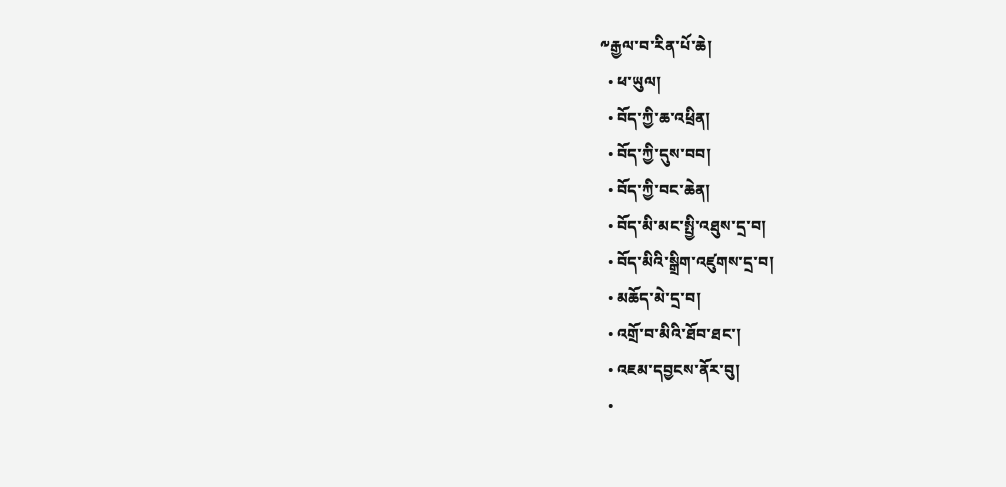༸རྒྱལ་བ་རིན་པོ་ཆེ།
  • ཕ་ཡུལ།
  • བོད་ཀྱི་ཆ་འཕྲིན།
  • བོད་ཀྱི་དུས་བབ།
  • བོད་ཀྱི་བང་ཆེན།
  • བོད་མི་མང་སྤྱི་འཐུས་དྲ་བ།
  • བོད་མིའི་སྒྲིག་འཛུགས་དྲ་བ།
  • མཆོད་མེ་དྲ་བ།
  • འགྲོ་བ་མིའི་ཐོབ་ཐང་།
  • འཇམ་དབྱངས་ནོར་བུ།
  •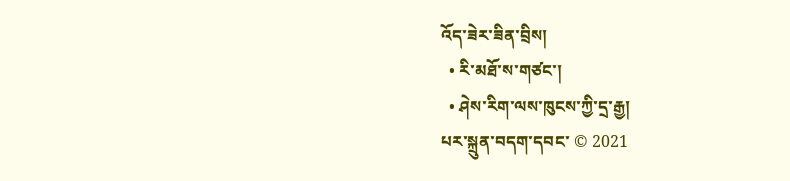འོད་ཟེར་ཟིན་བྲིས།
  • རི་མཐོ་ས་གཙང་།
  • ཤེས་རིག་ལས་ཁུངས་ཀྱི་དྲ་རྒྱ།
པར་སྐྲུན་བདག་དབང་ © 2021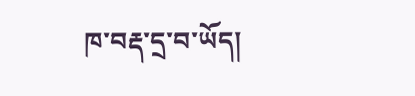ཁ་བརྡ་དྲ་བ་ཡོད།